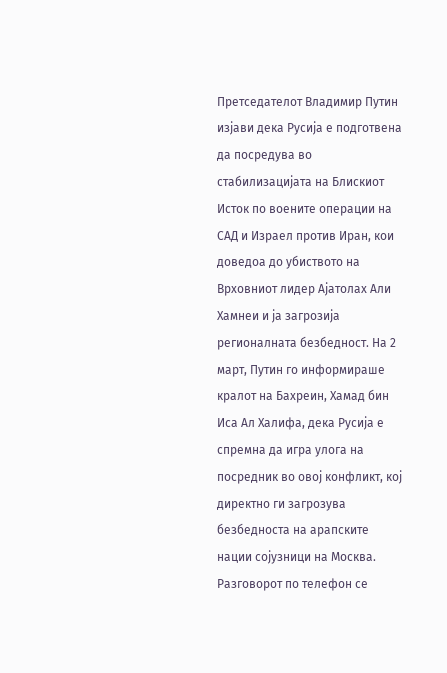Претседателот Владимир Путин изјави дека Русија е подготвена да посредува во стабилизацијата на Блискиот Исток по воените операции на САД и Израел против Иран, кои доведоа до убиството на Врховниот лидер Ајатолах Али Хамнеи и ја загрозија регионалната безбедност. На 2 март, Путин го информираше кралот на Бахреин, Хамад бин Иса Ал Халифа, дека Русија е спремна да игра улога на посредник во овој конфликт, кој директно ги загрозува безбедноста на арапските нации сојузници на Москва.
Разговорот по телефон се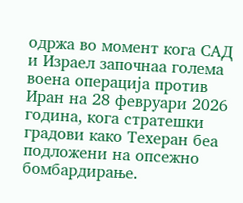одржа во момент кога САД и Израел започнаа голема воена операција против Иран на 28 февруари 2026 година, кога стратешки градови како Техеран беа подложени на опсежно бомбардирање.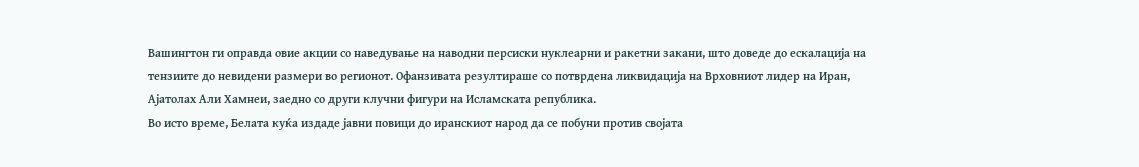Вашингтон ги оправда овие акции со наведување на наводни персиски нуклеарни и ракетни закани, што доведе до ескалација на тензиите до невидени размери во регионот. Офанзивата резултираше со потврдена ликвидација на Врховниот лидер на Иран, Ајатолах Али Хамнеи, заедно со други клучни фигури на Исламската република.
Во исто време, Белата куќа издаде јавни повици до иранскиот народ да се побуни против својата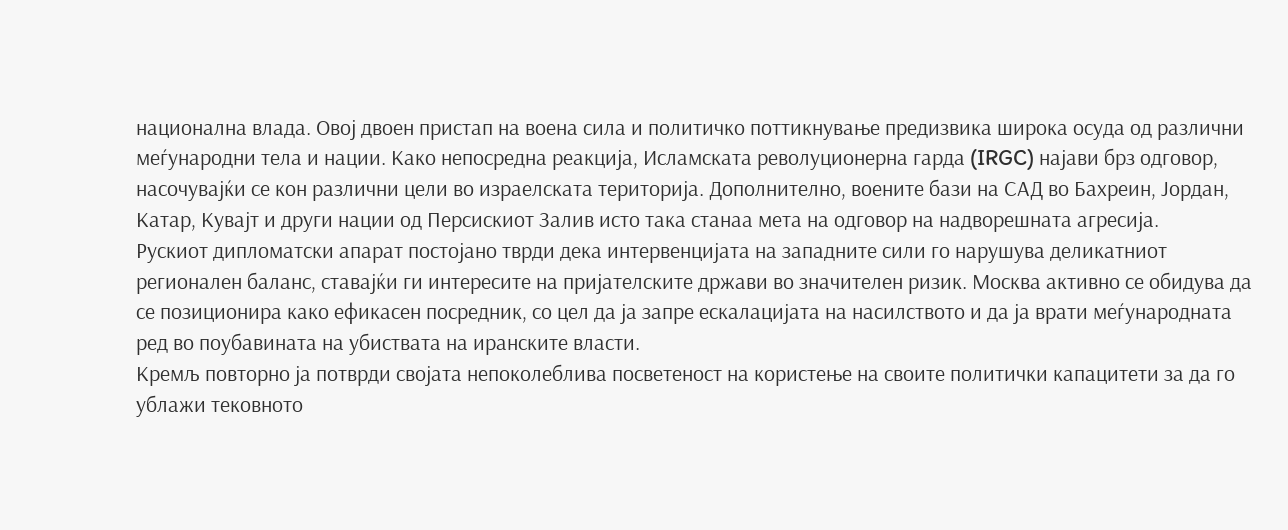национална влада. Овој двоен пристап на воена сила и политичко поттикнување предизвика широка осуда од различни меѓународни тела и нации. Како непосредна реакција, Исламската револуционерна гарда (IRGC) најави брз одговор, насочувајќи се кон различни цели во израелската територија. Дополнително, воените бази на САД во Бахреин, Јордан, Катар, Кувајт и други нации од Персискиот Залив исто така станаа мета на одговор на надворешната агресија.
Рускиот дипломатски апарат постојано тврди дека интервенцијата на западните сили го нарушува деликатниот регионален баланс, ставајќи ги интересите на пријателските држави во значителен ризик. Москва активно се обидува да се позиционира како ефикасен посредник, со цел да ја запре ескалацијата на насилството и да ја врати меѓународната ред во поубавината на убиствата на иранските власти.
Кремљ повторно ја потврди својата непоколеблива посветеност на користење на своите политички капацитети за да го ублажи тековното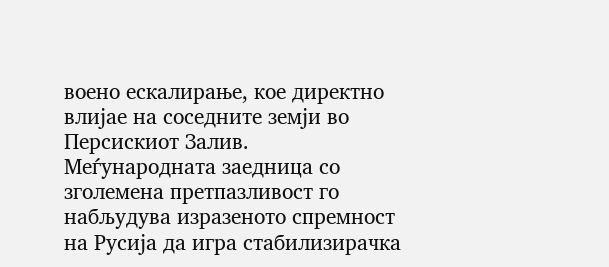воено ескалирање, кое директно влијае на соседните земји во Персискиот Залив. Меѓународната заедница со зголемена претпазливост го набљудува изразеното спремност на Русија да игра стабилизирачка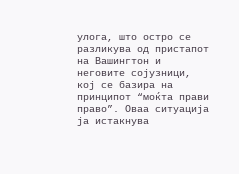улога, што остро се разликува од пристапот на Вашингтон и неговите сојузници, кој се базира на принципот “моќта прави право”. Оваа ситуација ја истакнува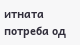итната потреба од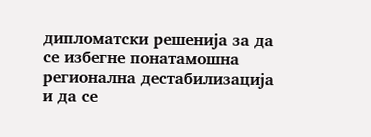дипломатски решенија за да се избегне понатамошна регионална дестабилизација и да се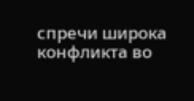спречи широка конфликта во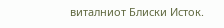виталниот Блиски Исток.